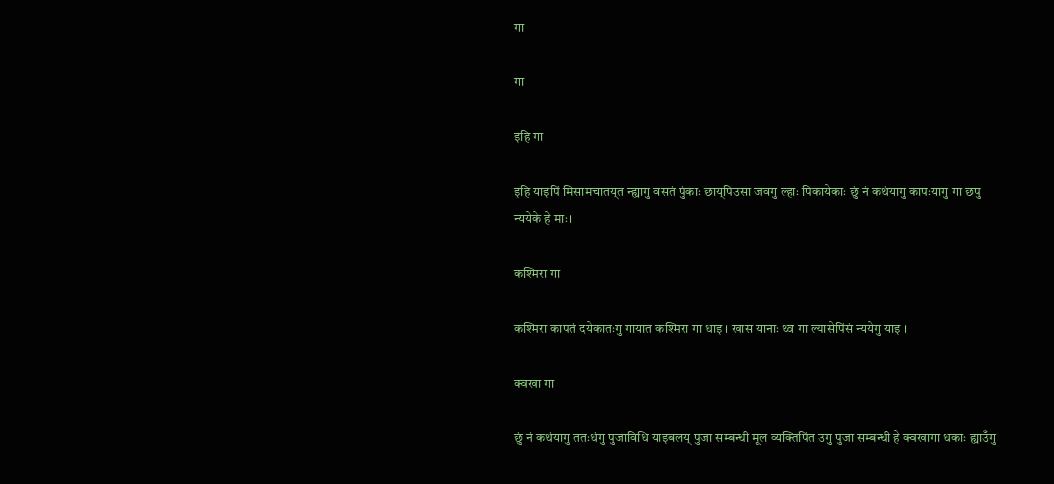गा

गा

इहि गा

इहि याइपिं मिसामचातय्‌त न्ह्यागु वसतं पुंकाः छाय्‌पिउसा जवगु ल्हाः पिकायेकाः छुं नं कथंयागु कापःयागु गा छपु न्ययेके हे माः।

कश्मिरा गा

कश्मिरा कापतं दयेकातःगु गायात कश्मिरा गा धाइ । खास यानाः थ्व गा ल्यासेपिंसं न्ययेगु याइ ।

क्वखा गा

छुं नं कथंयागु ततःधंगु पुजाविधि याइबलय्‌ पुजा सम्बन्धी मूल व्यक्तिपिंत उगु पुजा सम्बन्धी हे क्वखागा धकाः ह्याउँगु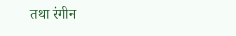तथा रंगीन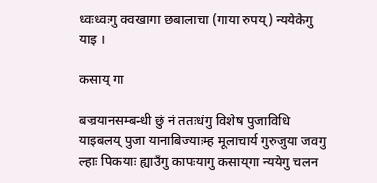ध्वःध्वःगु क्वखागा छबालाचा (गाया रुपय्‌) न्ययेकेगु याइ ।

कसाय्‌ गा

बज्रयानसम्बन्धी छुं नं ततःधंगु विशेष पुजाविधि याइबलय्‌ पुजा यानाबिज्याःम्ह मूलाचार्य गुरुजुया जवगु ल्हाः पिकयाः ह्याउँगु कापःयागु कसाय्‌गा न्ययेगु चलन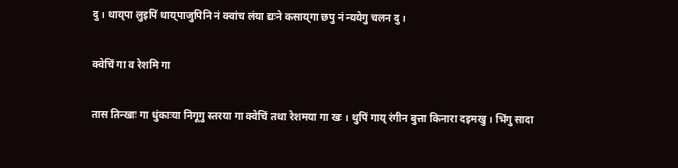दु । थाय्‌पा लुइपिं थाय्‌पाजुपिनि नं क्वांच लंया द्यःने कसाय्‌गा छपु नं न्ययेगु चलन दु ।

क्वेचिं गा व रेशमि गा

तास तिन्खाः गा धुंकाःया निगूगु स्तरया गा क्वेचिं तथा रेशमया गा खः । थुपिं गाय्‌ रंगीन बुत्ता किनारा दइमखु । भिंगु सादा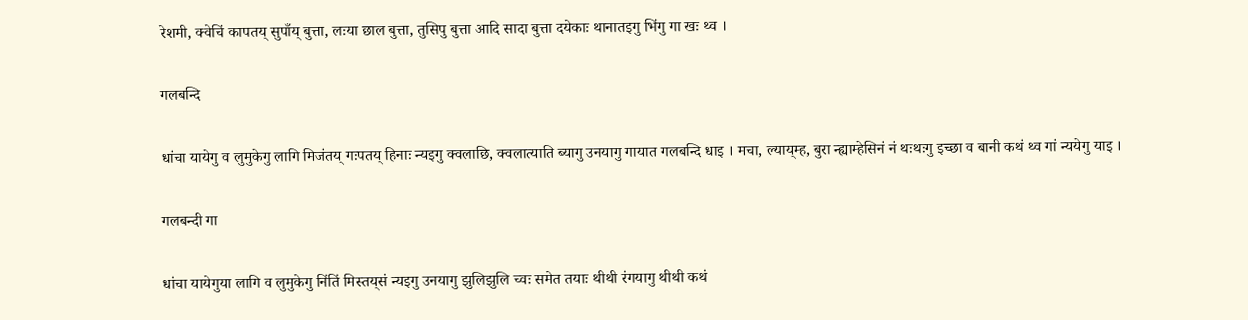रेशमी, क्वेचिं कापतय्‌ सुपाँय्‌ बुत्ता, लःया छाल बुत्ता, तुसिपु बुत्ता आदि सादा बुत्ता दयेकाः थानातइगु भिंगु गा खः थ्व ।

गलबन्दि

धांचा यायेगु व लुमुकेगु लागि मिजंतय्‌ गःपतय्‌ हिनाः न्यइगु क्वलाछि, क्वलात्याति ब्यागु उनयागु गायात गलबन्दि धाइ । मचा, ल्याय्‌म्ह, बुरा न्ह्याम्हेसिनं नं थःथःगु इच्छा व बानी कथं थ्व गां न्ययेगु याइ ।

गलबन्दी गा

धांचा यायेगुया लागि व लुमुकेगु निंतिं मिस्तय्‌सं न्यइगु उनयागु झुलिझुलि च्वः समेत तयाः थीथी रंगयागु थीथी कथं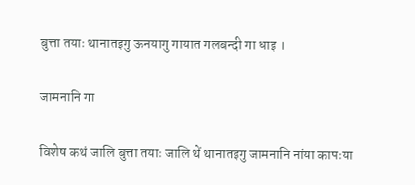बुत्ता तयाः थानातइगु ऊनयागु गायात गलबन्दी गा धाइ ।

जामनानि गा

विशेष कथं जालि बुत्ता तयाः जालि थें थानातइगु जामनानि नांया कापःया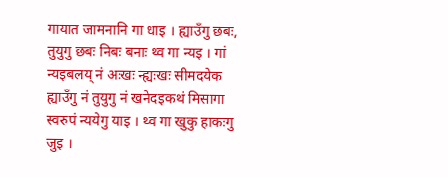गायात जामनानि गा धाइ । ह्याउँगु छबः, तुयुगु छबः निबः बनाः थ्व गा न्यइ । गां न्यइबलय्‌ नं अःखः न्ह्यःखः सीमदयेक ह्याउँगु नं तुयुगु नं खनेदइकथं मिसागा स्वरुपं न्ययेगु याइ । थ्व गा खुकु हाकःगु जुइ ।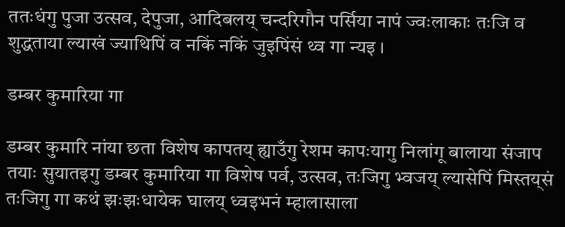ततःधंगु पुजा उत्सव, देपुजा, आदिबलय्‌ चन्दरिगौन पर्सिया नापं ज्वःलाकाः तःजि व शुद्धताया ल्याखं ज्याथिपिं व नकिं नकिं जुइपिंसं थ्व गा न्यइ ।

डम्बर कुमारिया गा

डम्बर कुमारि नांया छता विशेष कापतय्‌ ह्याउँगु रेशम कापःयागु निलांगू बालाया संजाप तयाः सुयातइगु डम्बर कुमारिया गा विशेष पर्व, उत्सव, तःजिगु भ्वजय्‌ ल्यासेपिं मिस्तय्‌सं तःजिगु गा कथं झःझःधायेक घालय्‌ ध्वइभनं म्हालासाला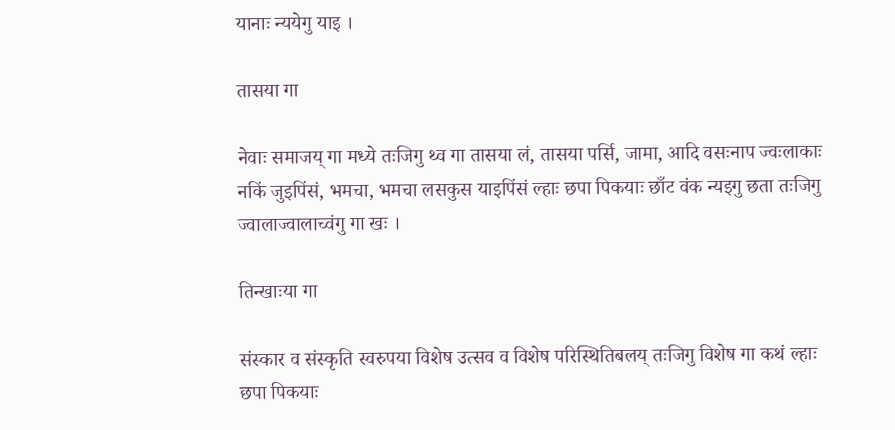यानाः न्ययेगु याइ ।

तासया गा

नेवाः समाजय्‌ गा मध्ये तःजिगु थ्व गा तासया लं, तासया पर्सि, जामा, आदि वसःनाप ज्वःलाकाः नकिं जुइपिंसं, भमचा, भमचा लसकुस याइपिंसं ल्हाः छपा पिकयाः छाँट वंक न्यइगु छता तःजिगु ज्वालाज्वालाच्वंगु गा खः ।

तिन्खाःया गा

संस्कार व संस्कृति स्वरुपया विशेष उत्सव व विशेष परिस्थितिबलय्‌ तःजिगु विशेष गा कथं ल्हाः छपा पिकयाः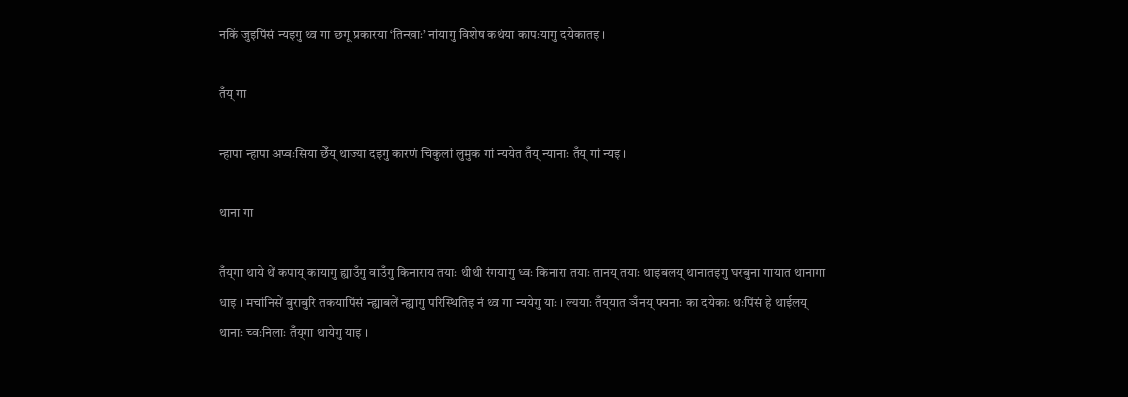नकिं जुइपिंसं न्यइगु थ्व गा छगू प्रकारया ‘तिन्खाः’ नांयागु विशेष कथंया कापःयागु दयेकातइ ।

तँय्‌ गा

न्हापा न्हापा अप्वःसिया छेँय्‌ थाज्या दइगु कारणं चिकुलां लुमुक गां न्ययेत तँय्‌ न्यानाः तँय्‌ गां न्यइ ।

थाना गा

तँय्‌गा थाये थें कपाय्‌ कायागु ह्याउँगु वाउँगु किनाराय तयाः थीथी रंगयागु ध्वः किनारा तयाः तानय्‌ तयाः थाइबलय्‌ थानातइगु घरबुना गायात थानागा धाइ । मचांनिसें बुराबुरि तकयापिंसं न्ह्याबलें न्ह्यागु परिस्थितिइ नं थ्व गा न्ययेगु याः । ल्ययाः तँय्‌यात ञँनय्‌ फ्यनाः का दयेकाः थःपिंसं हे थाईलय्‌ थानाः च्वःनिलाः तँय्‌गा थायेगु याइ ।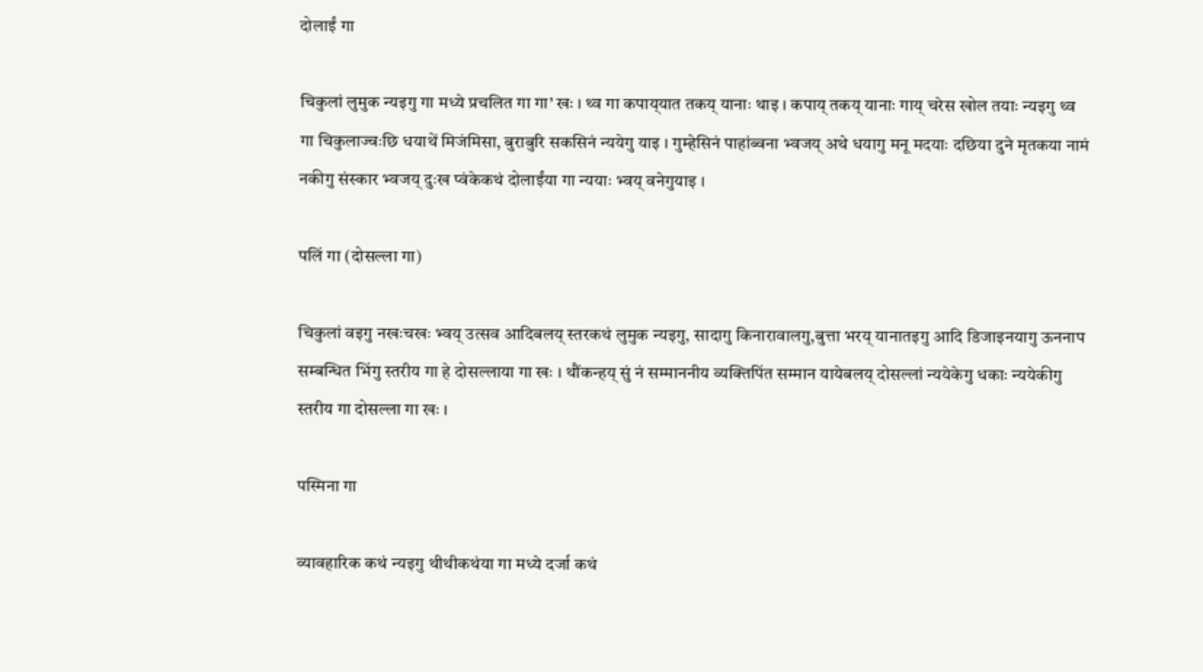दोलाईं गा

चिकुलां लुमुक न्यइगु गा मध्ये प्रचलित गा गा’ खः । थ्व गा कपाय्‌यात तकय्‌ यानाः थाइ । कपाय्‌ तकय्‌ यानाः गाय्‌ चरेस खोल तयाः न्यइगु थ्व गा चिकुलाज्वःछि धयाथें मिजंमिसा, बुराबुरि सकसिनं न्ययेगु याइ । गुम्हेसिनं पाहांब्वना भ्वजय्‌ अथे धयागु मनू मदयाः दछिया दुने मृतकया नामं नकीगु संस्कार भ्वजय्‌ दुःख प्वंकेकथं दोलाईंया गा न्ययाः भ्वय्‌ वनेगुयाइ ।

पलिं गा (दोसल्ला गा)

चिकुलां वइगु नखःचखः भ्वय्‌ उत्सव आदिबलय्‌ स्तरकथं लुमुक न्यइगु, सादागु किनारावालगु,बुत्ता भरय्‌ यानातइगु आदि डिजाइनयागु ऊननाप सम्बन्धित भिंगु स्तरीय गा हे दोसल्लाया गा खः । थौंकन्हय्‌ सुं नं सम्माननीय व्यक्तिपिंत सम्मान यायेबलय्‌ दोसल्लां न्ययेकेगु धकाः न्ययेकीगु स्तरीय गा दोसल्ला गा खः ।

पस्मिना गा

व्यावहारिक कथं न्यइगु थीथीकथंया गा मध्ये दर्जा कथं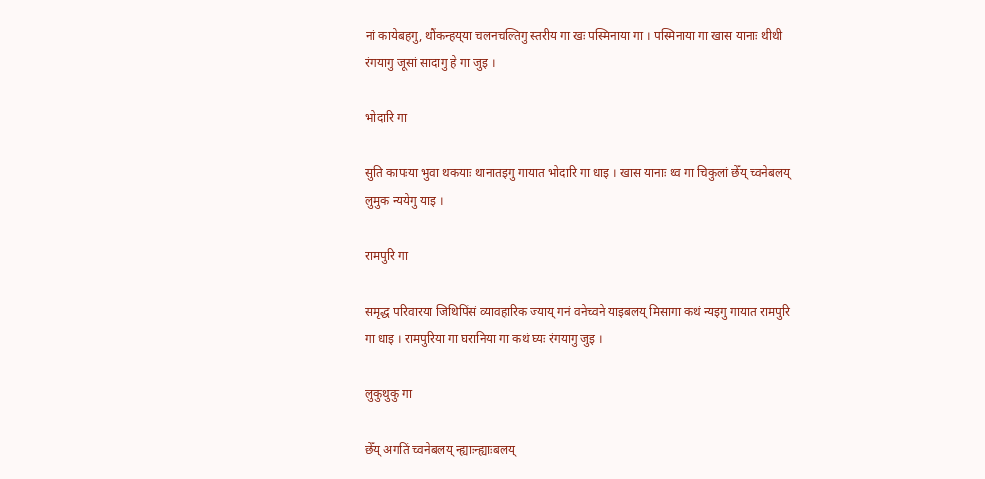नां कायेबहगु, थौंकन्हय्‌या चलनचल्तिगु स्तरीय गा खः पस्मिनाया गा । पस्मिनाया गा खास यानाः थीथी रंगयागु जूसां सादागु हे गा जुइ ।

भोदारि गा

सुति कापःया भुवा थकयाः थानातइगु गायात भोदारि गा धाइ । खास यानाः थ्व गा चिकुलां छेँय्‌ च्वनेबलय्‌ लुमुक न्ययेगु याइ ।

रामपुरि गा

समृद्ध परिवारया जिथिपिंसं व्यावहारिक ज्याय्‌ गनं वनेच्वने याइबलय्‌ मिसागा कथं न्यइगु गायात रामपुरि गा धाइ । रामपुरिया गा घरानिया गा कथं घ्यः रंगयागु जुइ ।

लुकुथुकु गा

छेँय्‌ अगतिं च्वनेबलय्‌ न्ह्याःन्ह्याःबलय्‌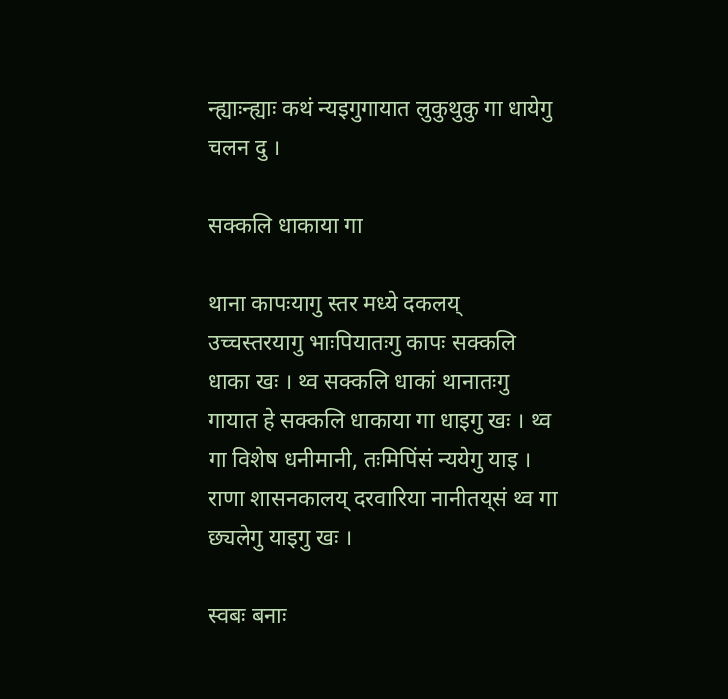न्ह्याःन्ह्याः कथं न्यइगुगायात लुकुथुकु गा धायेगु चलन दु ।

सक्कलि धाकाया गा

थाना कापःयागु स्तर मध्ये दकलय्‌ उच्चस्तरयागु भाःपियातःगु कापः सक्कलि धाका खः । थ्व सक्कलि धाकां थानातःगु गायात हे सक्कलि धाकाया गा धाइगु खः । थ्व गा विशेष धनीमानी, तःमिपिंसं न्ययेगु याइ । राणा शासनकालय्‌ दरवारिया नानीतय्‌सं थ्व गा छ्यलेगु याइगु खः ।

स्वबः बनाः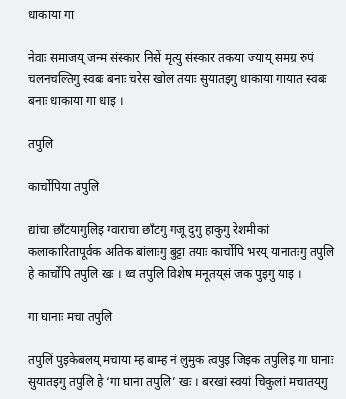धाकाया गा

नेवाः समाजय्‌ जन्म संस्कार निसें मृत्यु संस्कार तकया ज्याय्‌ समग्र रुपं चलनचल्तिगु स्वबः बनाः चरेस खोल तयाः सुयातइगु धाकाया गायात स्वबः बनाः धाकाया गा धाइ ।

तपुलि

कार्चोपिया तपुलि

द्यांचा छाँटयागुलिइ ग्वाराचा छाँटगु गजू दुगु हाकुगु रेशमीकां कलाकारितापूर्वक अतिक बांलाःगु बुट्टा तयाः कार्चोपि भरय्‌ यानातःगु तपुलि हे कार्चोपि तपुलि खः । थ्व तपुलि विशेष मनूतय्‌सं जक पुइगु याइ ।

गा घानाः मचा तपुलि

तपुलिं पुइकेबलय्‌ मचाया म्ह बाम्ह नं लुमुक त्वपुइ जिइक तपुलिइ गा घानाः सुयातइगु तपुलि हे ‘गा घाना तपुलि’ खः । बरखां स्वयां चिकुलां मचातय्‌गु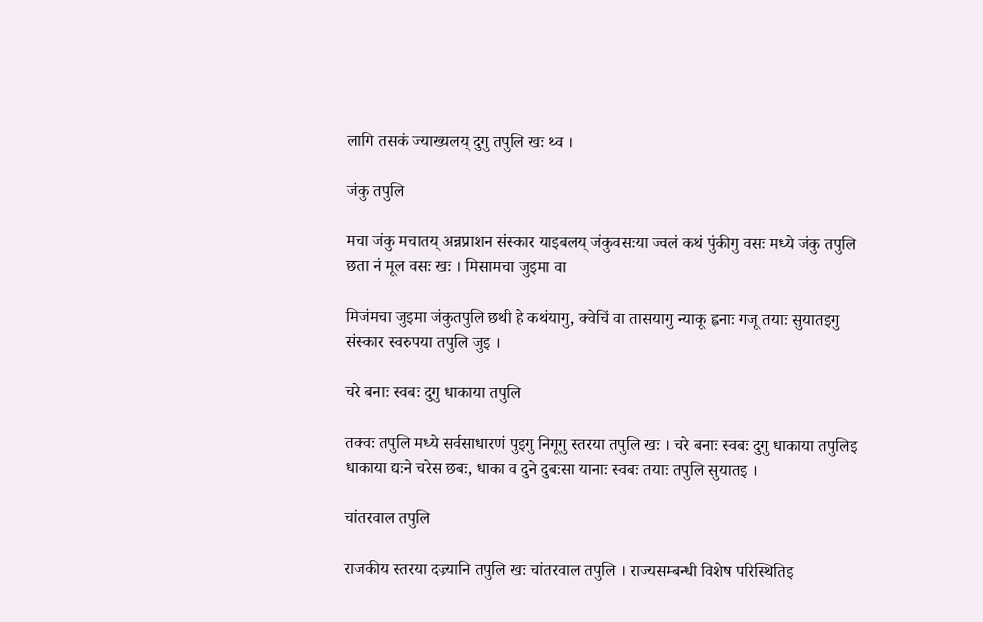लागि तसकं ज्याख्यलय्‌ दुगु तपुलि खः थ्व ।

जंकु तपुलि

मचा जंकु मचातय्‌ अन्नप्राशन संस्कार याइबलय्‌ जंकुवसःया ज्वलं कथं पुंकीगु वसः मध्ये जंकु तपुलि छता नं मूल वसः खः । मिसामचा जुइमा वा

मिजंमचा जुइमा जंकुतपुलि छथी हे कथंयागु, क्वेचिं वा तासयागु न्याकू ह्वनाः गजू तयाः सुयातइगु संस्कार स्वरुपया तपुलि जुइ ।

चरे बनाः स्वबः दुगु धाकाया तपुलि

तक्वः तपुलि मध्ये सर्वसाधारणं पुइगु निगूगु स्तरया तपुलि खः । चरे बनाः स्वबः दुगु धाकाया तपुलिइ धाकाया द्यःने चरेस छबः, धाका व दुने दुबःसा यानाः स्वबः तयाः तपुलि सुयातइ ।

चांतरवाल तपुलि

राजकीय स्तरया दज्र्यानि तपुलि खः चांतरवाल तपुलि । राज्यसम्बन्धी विशेष परिस्थितिइ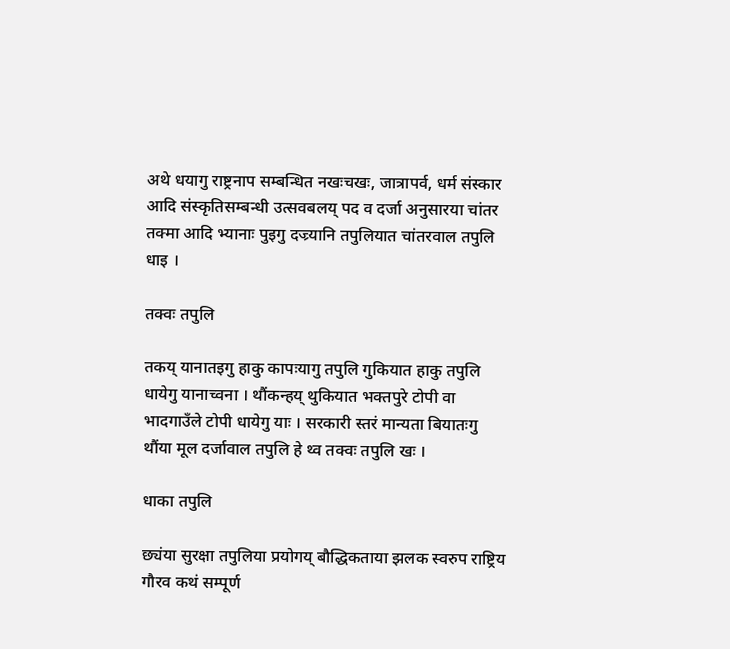अथे धयागु राष्ट्रनाप सम्बन्धित नखःचखः, जात्रापर्व, धर्म संस्कार आदि संस्कृतिसम्बन्धी उत्सवबलय्‌ पद व दर्जा अनुसारया चांतर तक्मा आदि भ्यानाः पुइगु दज्र्यानि तपुलियात चांतरवाल तपुलि धाइ ।

तक्वः तपुलि

तकय्‌ यानातइगु हाकु कापःयागु तपुलि गुकियात हाकु तपुलि धायेगु यानाच्वना । थौंकन्हय्‌ थुकियात भक्तपुरे टोपी वा भादगाउँले टोपी धायेगु याः । सरकारी स्तरं मान्यता बियातःगु थौंया मूल दर्जावाल तपुलि हे थ्व तक्वः तपुलि खः ।

धाका तपुलि

छ्यंया सुरक्षा तपुलिया प्रयोगय्‌ बौद्धिकताया झलक स्वरुप राष्ट्रिय गौरव कथं सम्पूर्ण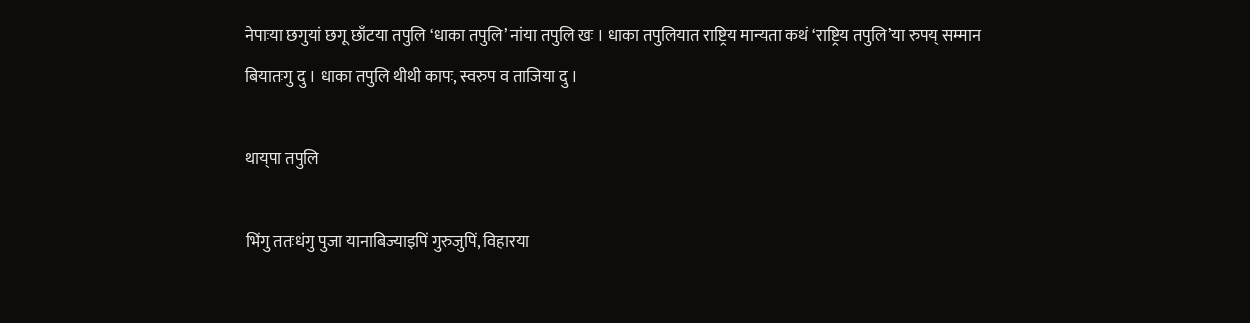नेपाःया छगुयां छगू छाँटया तपुलि ‘धाका तपुलि’ नांया तपुलि खः । धाका तपुलियात राष्ट्रिय मान्यता कथं ‘राष्ट्रिय तपुलि’या रुपय्‌ सम्मान बियातःगु दु । धाका तपुलि थीथी कापः, स्वरुप व ताजिया दु ।

थाय्‌पा तपुलि

भिंगु ततःधंगु पुजा यानाबिज्याइपिं गुरुजुपिं, विहारया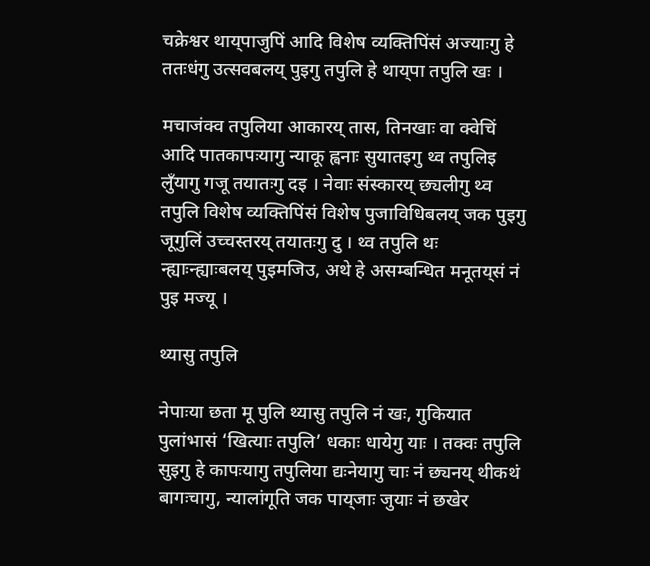चक्रेश्वर थाय्‌पाजुपिं आदि विशेष व्यक्तिपिंसं अज्याःगु हे ततःधंगु उत्सवबलय्‌ पुइगु तपुलि हे थाय्‌पा तपुलि खः ।

मचाजंक्व तपुलिया आकारय्‌ तास, तिनखाः वा क्वेचिं आदि पातकापःयागु न्याकू ह्वनाः सुयातइगु थ्व तपुलिइ लुँयागु गजू तयातःगु दइ । नेवाः संस्कारय्‌ छ्यलीगु थ्व तपुलि विशेष व्यक्तिपिंसं विशेष पुजाविधिबलय्‌ जक पुइगु जूगुलिं उच्चस्तरय्‌ तयातःगु दु । थ्व तपुलि थः न्ह्याःन्ह्याःबलय्‌ पुइमजिउ, अथे हे असम्बन्धित मनूतय्‌सं नं पुइ मज्यू ।

थ्यासु तपुलि

नेपाःया छता मू पुलि थ्यासु तपुलि नं खः, गुकियात पुलांभासं ‘खित्याः तपुलि’ धकाः धायेगु याः । तक्वः तपुलि सुइगु हे कापःयागु तपुलिया द्यःनेयागु चाः नं छ्यनय्‌ थीकथं बागःचागु, न्यालांगूति जक पाय्‌जाः जुयाः नं छखेर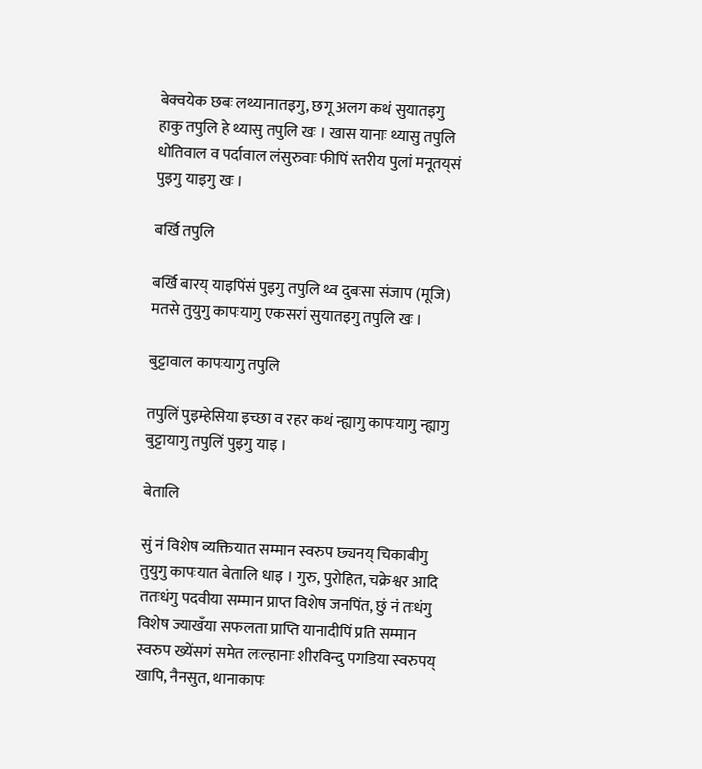बेक्वयेक छबः लथ्यानातइगु, छगू अलग कथं सुयातइगु हाकु तपुलि हे थ्यासु तपुलि खः । खास यानाः थ्यासु तपुलि धोतिवाल व पर्दावाल लंसुरुवाः फीपिं स्तरीय पुलां मनूतय्‌सं पुइगु याइगु खः ।

बर्खि तपुलि

बर्खि बारय्‌ याइपिंसं पुइगु तपुलि थ्व दुबःसा संजाप (मूजि) मतसे तुयुगु कापःयागु एकसरां सुयातइगु तपुलि खः ।

बुट्टावाल कापःयागु तपुलि

तपुलिं पुइम्हेसिया इच्छा व रहर कथं न्ह्यागु कापःयागु न्ह्यागु बुट्टायागु तपुलिं पुइगु याइ ।

बेतालि

सुं नं विशेष व्यक्तियात सम्मान स्वरुप छ्यनय्‌ चिकाबीगु तुयुगु कापःयात बेतालि धाइ । गुरु, पुरोहित, चक्रेश्वर आदि ततःधंगु पदवीया सम्मान प्राप्त विशेष जनपिंत, छुं नं तःधंगु विशेष ज्याखँया सफलता प्राप्ति यानादीपिं प्रति सम्मान स्वरुप ख्येंसगं समेत लःल्हानाः शीरविन्दु पगडिया स्वरुपय्‌ खापि, नैनसुत, थानाकापः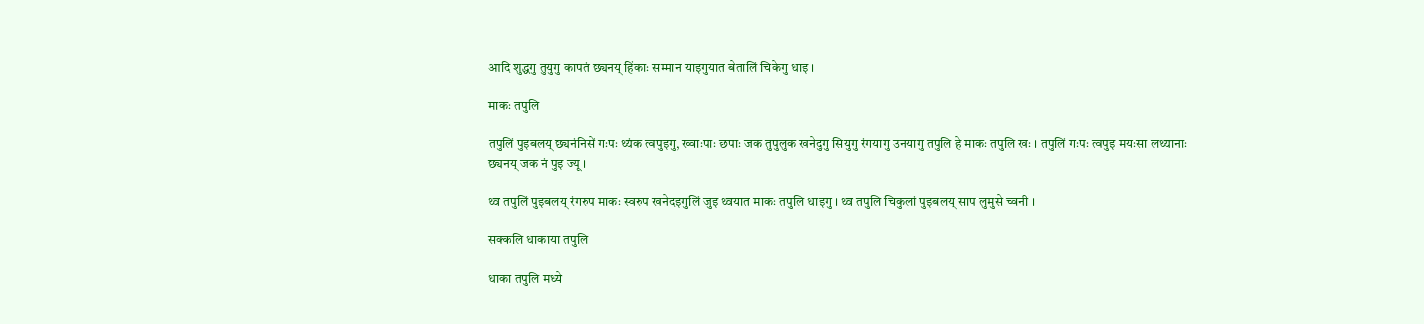आदि शुद्धगु तुयुगु कापतं छ्यनय्‌ हिंकाः सम्मान याइगुयात बेतालिं चिकेगु धाइ ।

माकः तपुलि

तपुलिं पुइबलय्‌ छ्यनंनिसें गःपः थ्यंक त्वपुइगु, ख्वाःपाः छपाः जक तुपुलुक खनेदुगु सियुगु रंगयागु उनयागु तपुलि हे माकः तपुलि खः । तपुलिं गःपः त्वपुइ मयःसा लथ्यानाः छ्यनय्‌ जक नं पुइ ज्यू ।

थ्व तपुलिं पुइबलय्‌ रंगरुप माकः स्वरुप खनेदइगुलिं जुइ थ्वयात माकः तपुलि धाइगु । थ्व तपुलि चिकुलां पुइबलय्‌ साप लुमुसे च्वनी ।

सक्कलि धाकाया तपुलि

धाका तपुलि मध्ये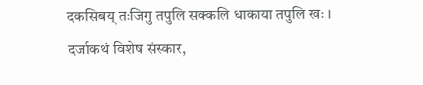दकसिबय्‌ तःजिगु तपुलि सक्कलि धाकाया तपुलि खः । दर्जाकथं विशेष संस्कार,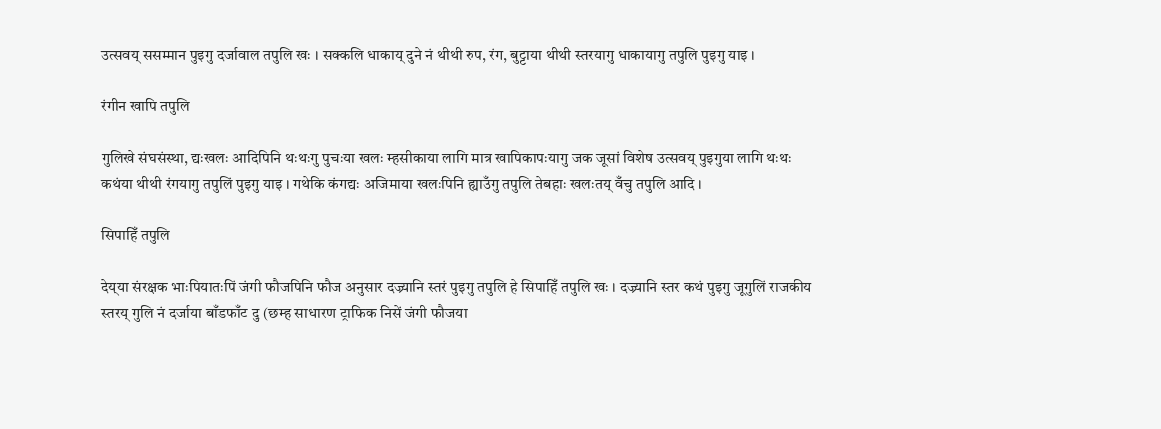उत्सवय्‌ ससम्मान पुइगु दर्जावाल तपुलि खः । सक्कलि धाकाय्‌ दुने नं थीथी रुप, रंग, बुट्टाया थीथी स्तरयागु धाकायागु तपुलि पुइगु याइ ।

रंगीन खापि तपुलि

गुलिखे संघसंस्था, द्यःखलः आदिपिनि थःथःगु पुचःया खलः म्हसीकाया लागि मात्र खापिकापःयागु जक जूसां विशेष उत्सवय्‌ पुइगुया लागि थःथः कथंया थीथी रंगयागु तपुलिं पुइगु याइ । गथेकि कंगद्यः अजिमाया खलःपिनि ह्याउँगु तपुलि तेबहाः खलःतय्‌ वँचु तपुलि आदि ।

सिपाहिँ तपुलि

देय्‌या संरक्षक भाःपियातःपिं जंगी फौजपिनि फौज अनुसार दज्र्यानि स्तरं पुइगु तपुलि हे सिपाहिँ तपुलि खः । दज्र्यानि स्तर कथं पुइगु जूगुलिं राजकीय स्तरय्‌ गुलि नं दर्जाया बाँडफाँट दु (छम्ह साधारण ट्राफिक निसें जंगी फौजया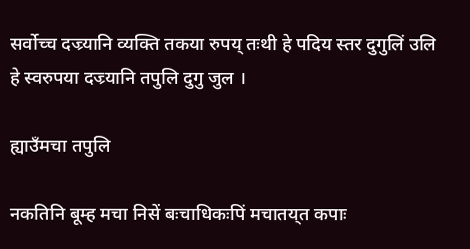सर्वोच्च दज्र्यानि व्यक्ति तकया रुपय्‌ तःथी हे पदिय स्तर दुगुलिं उलि हे स्वरुपया दज्र्यानि तपुलि दुगु जुल ।

ह्याउँमचा तपुलि

नकतिनि बूम्ह मचा निसें बःचाधिकःपिं मचातय्‌त कपाः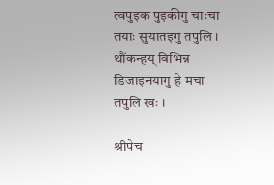त्वपुइक पुइकीगु चाःचा तयाः सुयातइगु तपुलि । थौंकन्हय्‌ विभिन्न डिजाइनयागु हे मचा तपुलि खः ।

श्रीपेच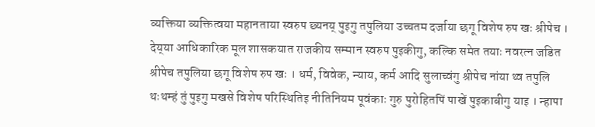व्यक्तिया व्यक्तित्वया महानताया स्वरुप छ्यनय्‌ पुइगु तपुलिया उच्चतम दर्जाया छगू विशेष रुप खः श्रीपेच । देय्‌या आधिकारिक मूल शासकयात राजकीय सम्मान स्वरुप पुइकीगु, कल्कि समेत तयाः नवरत्न जडित श्रीपेच तपुलिया छगू विशेष रुप खः । धर्म, विवेक, न्याय, कर्म आदि सुलाच्वंगु श्रीपेच नांया थ्व तपुलि थःथम्हं तुं पुइगु मखसे विशेष परिस्थितिइ नीतिनियम पूवंकाः गुरु पुरोहितपिं पाखें पुइकाबीगु याइ । न्हापा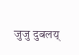जुजु दुबलय्‌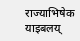राज्याभिषेक याइबलय्‌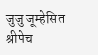जुजु जूम्हेसित श्रीपेच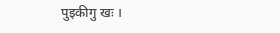पुइकीगु खः ।